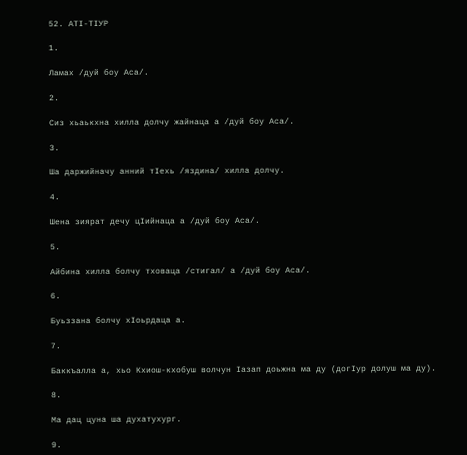52. АТI-ТIУР

1.

Ламах /дуй боу Аса/.

2.

Сиз хьаькхна хилла долчу жайнаца а /дуй боу Аса/.

3.

Ша даржийначу анний тIехь /яздина/ хилла долчу.

4.

Шена зиярат дечу цIийнаца а /дуй боу Аса/.

5.

Айбина хилла болчу тховаца /стигал/ а /дуй боу Аса/.

6.

Буьззана болчу хIоьрдаца а.

7.

Баккъалла а, хьо Кхиош-кхобуш волчун Iазап доьжна ма ду (догIур долуш ма ду).

8.

Ма дац цуна ша духатухург.

9.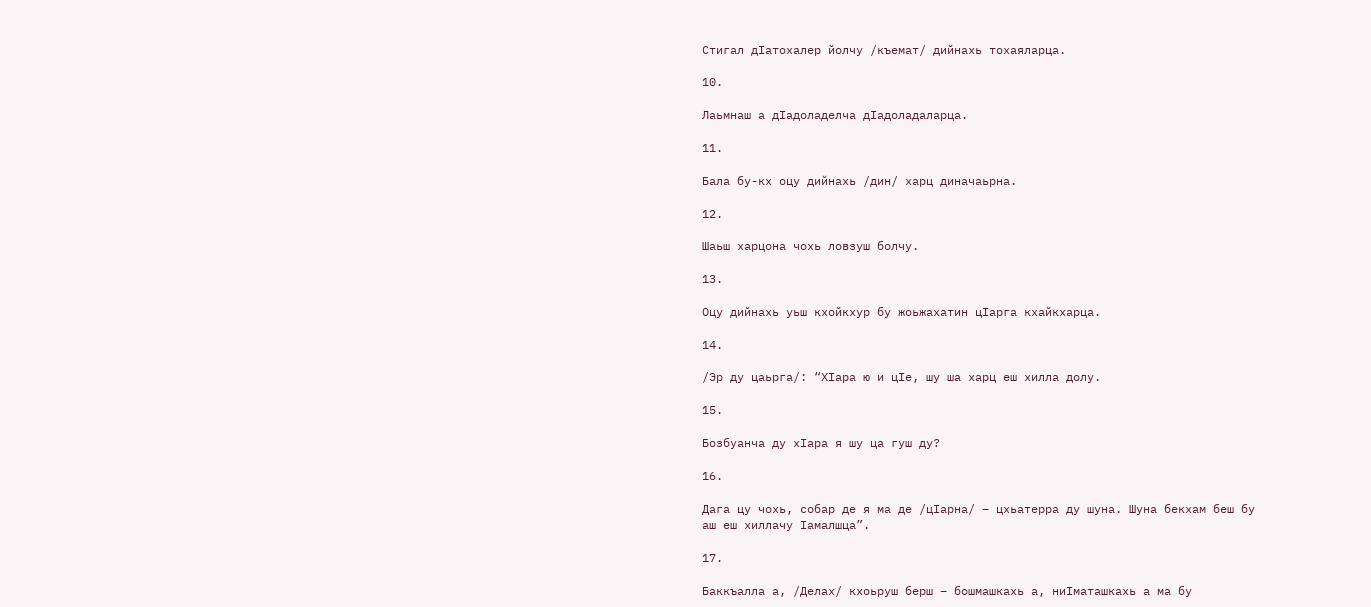Стигал дIатохалер йолчу /къемат/ дийнахь тохаяларца.

10.

Лаьмнаш а дIадоладелча дIадоладаларца.

11.

Бала бу-кх оцу дийнахь /дин/ харц диначаьрна.

12.

Шаьш харцона чохь ловзуш болчу.

13.

Оцу дийнахь уьш кхойкхур бу жоьжахатин цIарга кхайкхарца.

14.

/Эр ду цаьрга/: “ХIара ю и цIе‚ шу ша харц еш хилла долу.

15.

Бозбуанча ду хIара я шу ца гуш ду?

16.

Дага цу чохь‚ собар де я ма де /цIарна/ – цхьатерра ду шуна. Шуна бекхам беш бу
аш еш хиллачу Iамалшца”.

17.

Баккъалла а, /Делах/ кхоьруш берш – бошмашкахь а‚ ниIматашкахь а ма бу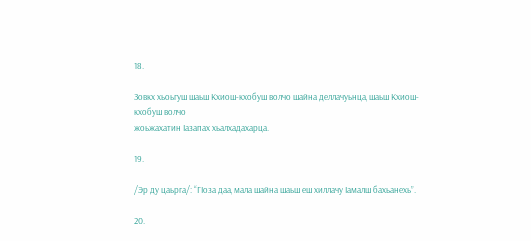18.

Зовкх хьоьгуш шаьш Кхиош-кхобуш волчо шайна деллачуьнца‚ шаьш Кхиош-кхобуш волчо
жоьжахатин Iазапах хьалхадахарца.

19.

/Эр ду цаьрга/: “ГIоза даа‚ мала шайна шаьш еш хиллачу Iамалш бахьанехь”.

20.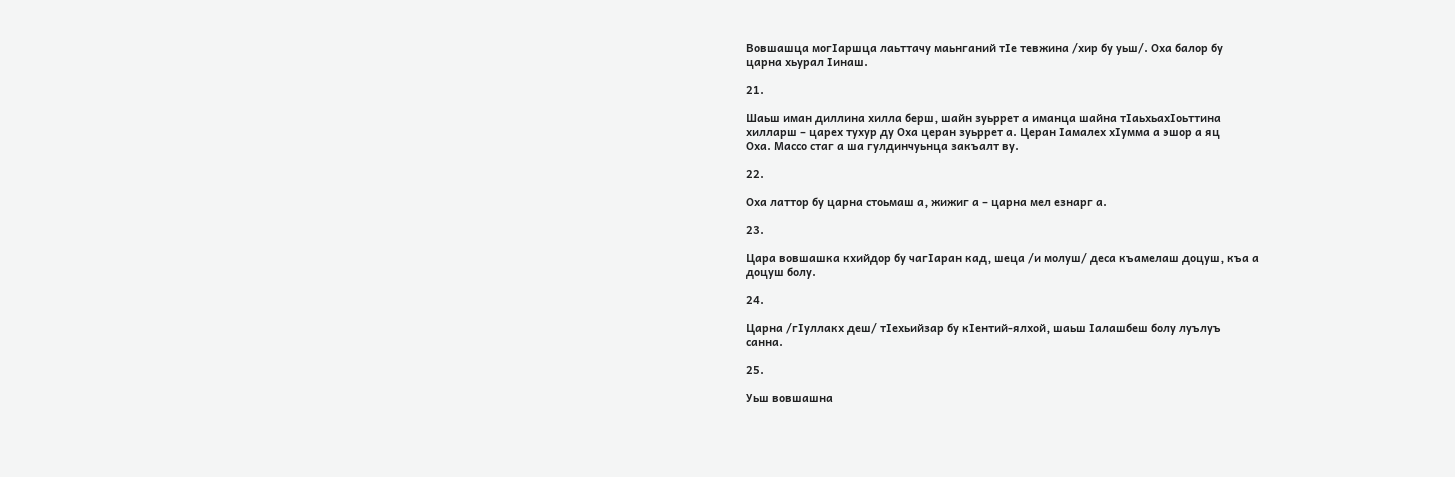Вовшашца могIаршца лаьттачу маьнганий тIе тевжина /хир бу уьш/. Оха балор бу
царна хьурал Iинаш.

21.

Шаьш иман диллина хилла берш‚ шайн зуьррет а иманца шайна тIаьхьахIоьттина
хилларш – царех тухур ду Оха церан зуьррет а. Церан Iамалех хIумма а эшор а яц
Оха. Массо стаг а ша гулдинчуьнца закъалт ву.

22.

Оха латтор бу царна стоьмаш а‚ жижиг а – царна мел езнарг а.

23.

Цара вовшашка кхийдор бу чагIаран кад‚ шеца /и молуш/ деса къамелаш доцуш‚ къа а
доцуш болу.

24.

Царна /гIуллакх деш/ тIехьийзар бу кIентий-ялхой‚ шаьш Iалашбеш болу луълуъ
санна.

25.

Уьш вовшашна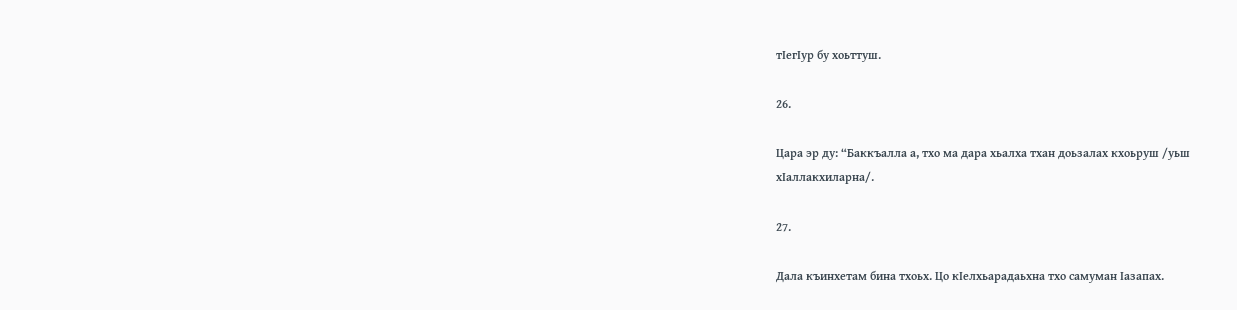тIегIур бу хоьттуш.

26.

Цара эр ду: “Баккъалла а, тхо ма дара хьалха тхан доьзалах кхоьруш /уьш
хIаллакхиларна/.

27.

Дала къинхетам бина тхоьх. Цо кIелхьарадаьхна тхо самуман Iазапах.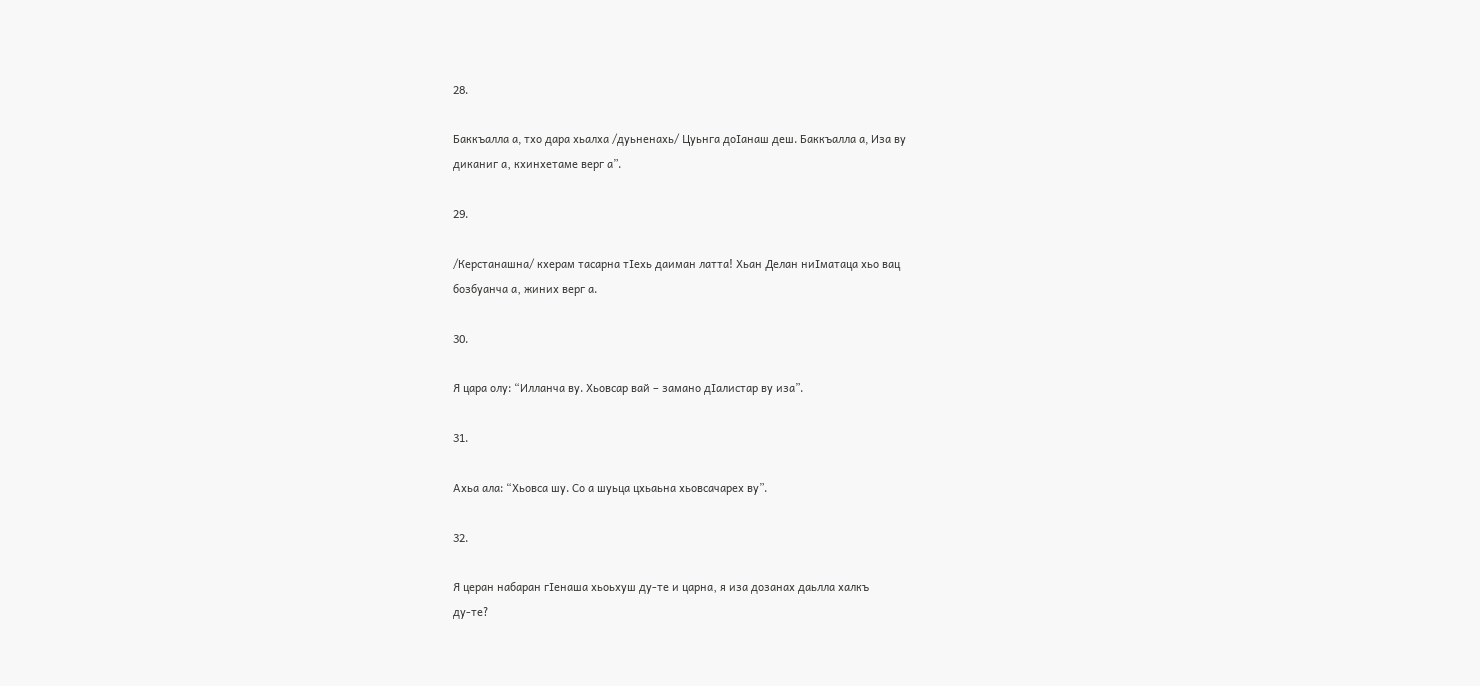28.

Баккъалла а, тхо дара хьалха /дуьненахь/ Цуьнга доIанаш деш. Баккъалла а, Иза ву
диканиг а‚ кхинхетаме верг а”.

29.

/Керстанашна/ кхерам тасарна тIехь даиман латта! Хьан Делан ниIматаца хьо вац
бозбуанча а‚ жиних верг а.

30.

Я цара олу: “Илланча ву. Хьовсар вай – замано дIалистар ву иза”.

31.

Ахьа ала: “Хьовса шу. Со а шуьца цхьаьна хьовсачарех ву”.

32.

Я церан набаран гIенаша хьоьхуш ду-те и царна‚ я иза дозанах даьлла халкъ
ду-те?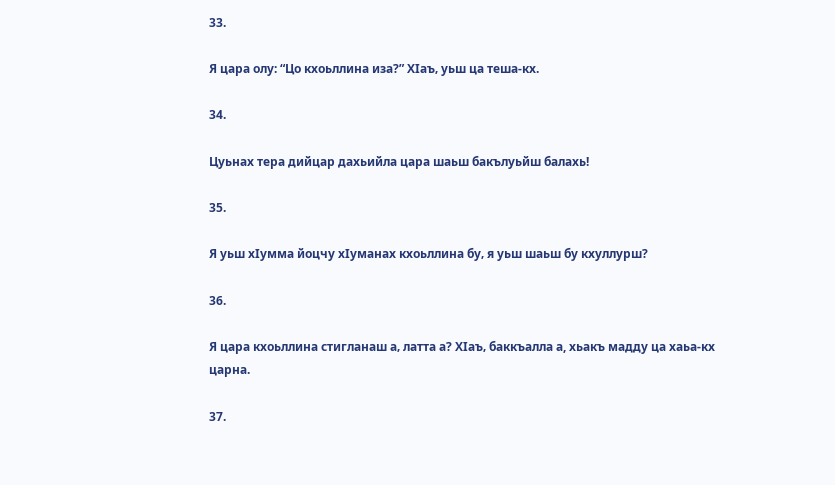33.

Я цара олу: “Цо кхоьллина иза?” ХIаъ‚ уьш ца теша-кх.

34.

Цуьнах тера дийцар дахьийла цара шаьш бакълуьйш балахь!

35.

Я уьш хIумма йоцчу хIуманах кхоьллина бу‚ я уьш шаьш бу кхуллурш?

36.

Я цара кхоьллина стигланаш а‚ латта а? ХIаъ‚ баккъалла а, хьакъ мадду ца хаьа-кх
царна.

37.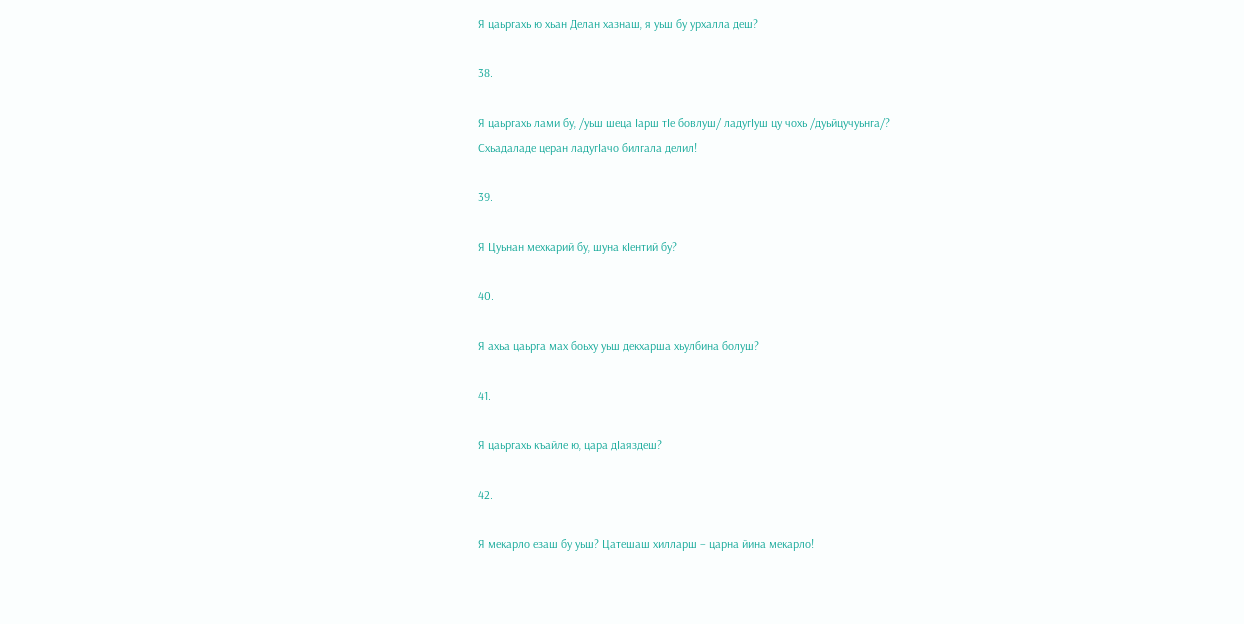Я цаьргахь ю хьан Делан хазнаш‚ я уьш бу урхалла деш?

38.

Я цаьргахь лами бу‚ /уьш шеца Iарш тIе бовлуш/ ладугIуш цу чохь /дуьйцучуьнга/?
Схьадаладе церан ладугIачо билгала делил!

39.

Я Цуьнан мехкарий бу‚ шуна кIентий бу?

40.

Я ахьа цаьрга мах боьху уьш декхарша хьулбина болуш?

41.

Я цаьргахь къайле ю‚ цара дIаяздеш?

42.

Я мекарло езаш бу уьш? Цатешаш хилларш – царна йина мекарло!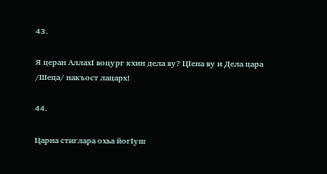43.

Я церан АллахI воцург кхин дела ву? ЦIена ву и Дела цара /Шеца/ накъост лацарх!

44.

Царна стиглара охьа йогIуш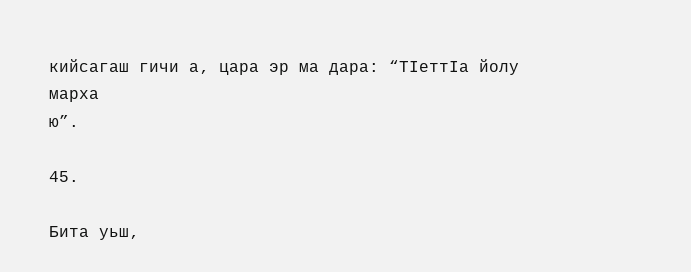кийсагаш гичи а‚ цара эр ма дара: “ТIеттIа йолу марха
ю”.

45.

Бита уьш‚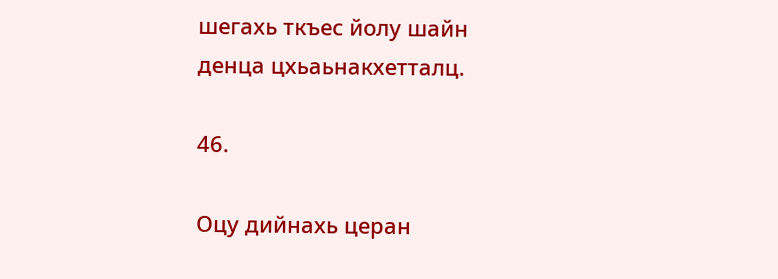шегахь ткъес йолу шайн денца цхьаьнакхетталц.

46.

Оцу дийнахь церан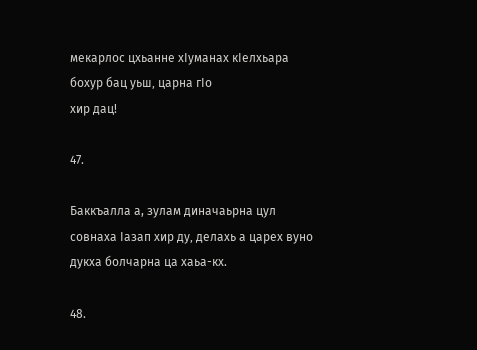мекарлос цхьанне хIуманах кIелхьара бохур бац уьш‚ царна гIо
хир дац!

47.

Баккъалла а, зулам диначаьрна цул совнаха Iазап хир ду‚ делахь а царех вуно
дукха болчарна ца хаьа-кх.

48.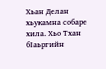Хьан Делан хьукамна собаре хила. Хьо Тхан бIаьргийн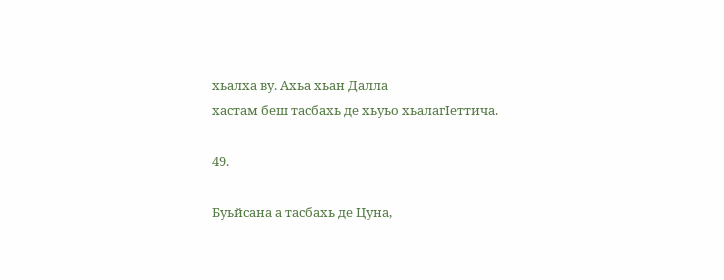хьалха ву. Ахьа хьан Далла
хастам беш тасбахь де хьуьо хьалагIеттича.

49.

Буьйсана а тасбахь де Цуна‚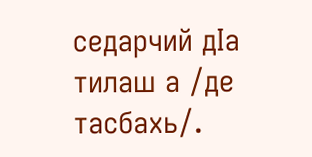седарчий дIа тилаш а /де тасбахь/.